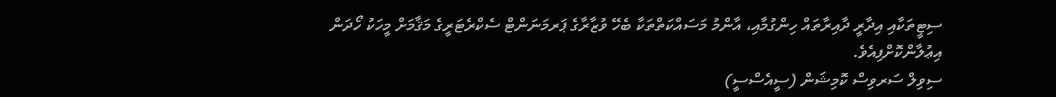ސިޓީތަކާއި އިދާރީ ދާއިރާތައް ހިންގުމާއި، އާންމު މަސައްކަތްތަކާ ބެހޭ ވުޒާރާގެ ޕަރމަނަންޓް ސެކްރެޓަރީގެ މަޤާމަށް މީހަކު ހޯދަން އިޢުލާންކޮށްފިއެވެ.
ސިވިލް ސަރވިސް ކޮމިޝަން (ސީއެސްސީ)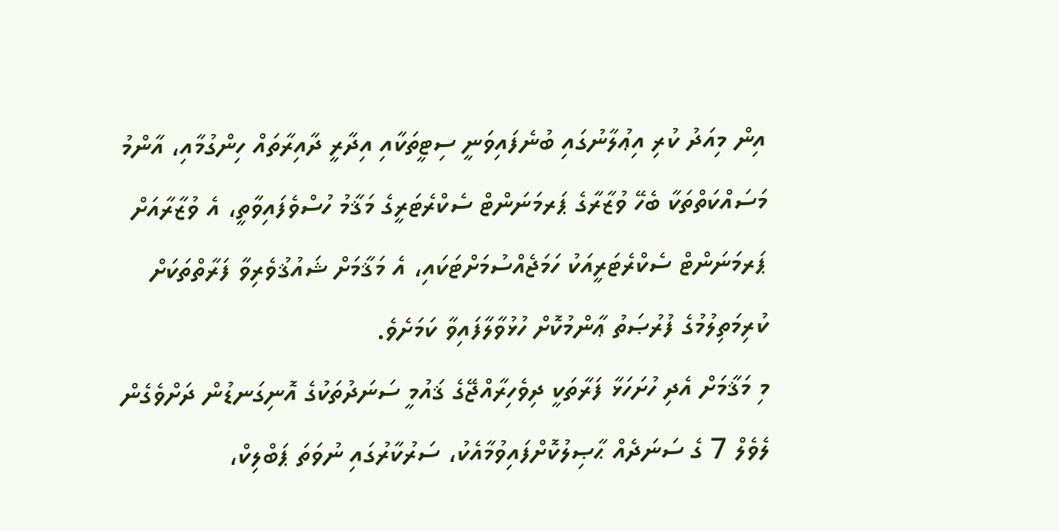އިން މިއަދު ކުރި އިޢުލާނުގައި ބުނެފައިވަނީ ސިޓީތަކާއި އިދާރީ ދާއިރާތައް ހިންގުމާއި، އާންމު މަސައްކަތްތަކާ ބެހޭ ވުޒާރާގެ ޕަރމަނަންޓް ސެކްރެޓަރީގެ މަޤާމު ހުސްވެފައިވާތީ، އެ ވުޒާރާއަށް ޕަރމަނަންޓް ސެކްރެޓަރީއަކު ހަމަޖެއްސުމަށްޓަކައި، އެ މަޤާމަށް ޝައުޤުވެރިވާ ފަރާތްތަކަށް ކުރިމަތިލުމުގެ ފުރުޞަތު ޢާންމުކޮށް ހުޅުވާލާފައިވާ ކަމަށެވެ.
މި މަޤާމަށް އެދި ހުށަހަޅާ ފަރާތަކީ ދިވެހިރާއްޖޭގެ ޤައުމީ ސަނަދުތަކުގެ އޮނިގަނޑުން ދަށްވެގެން ލެވެލް 7 ގެ ސަނަދެއް ޙާޞިލުކޮށްފައިވުމާއެކު، ސަރުކާރުގައި ނުވަތަ ޕަބްލިކް،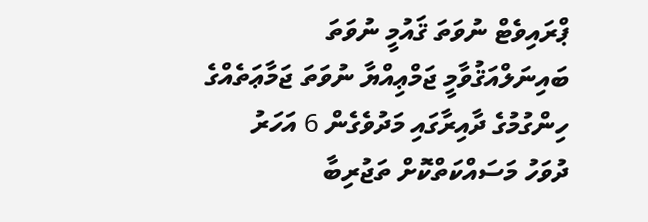ޕްރައިވެޓް ނުވަތަ ޤައުމީ ނުވަތަ ބައިނަލްއަޤުވާމީ ޖަމްޢިއްޔާ ނުވަތަ ޖަމާޢަތެއްގެ ހިންގުމުގެ ދާއިރާގައި މަދުވެގެން 6 އަހަރު ދުވަހު މަސައްކަތްކޮށް ތަޖުރިބާ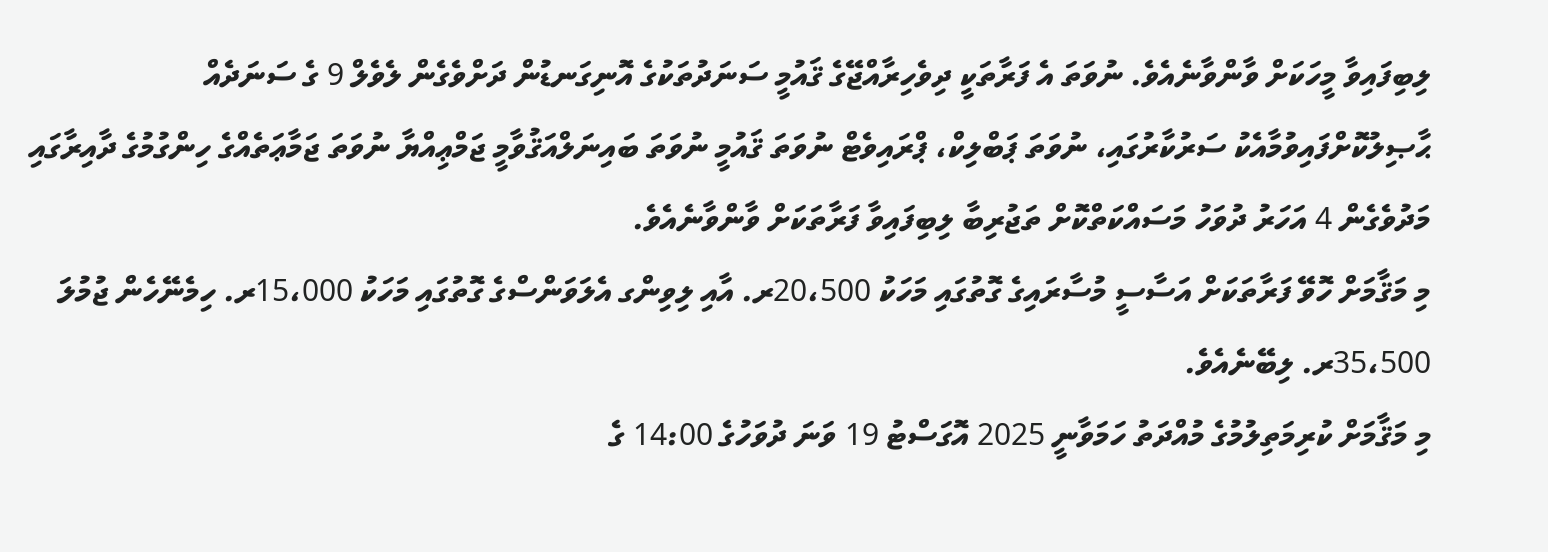ލިބިފައިވާ މީހަކަށް ވާންވާނެއެވެ. ނުވަތަ އެ ފަރާތަކީ ދިވެހިރާއްޖޭގެ ޤައުމީ ސަނަދުތަކުގެ އޮނިގަނޑުން ދަށްވެގެން ލެވެލް 9 ގެ ސަނަދެއް ޙާޞިލުކޮށްފައިވުމާއެކު ސަރުކާރުގައި، ނުވަތަ ޕަބްލިކް، ޕްރައިވެޓް ނުވަތަ ޤައުމީ ނުވަތަ ބައިނަލްއަޤުވާމީ ޖަމްޢިއްޔާ ނުވަތަ ޖަމާޢަތެއްގެ ހިންގުމުގެ ދާއިރާގައި މަދުވެގެން 4 އަހަރު ދުވަހު މަސައްކަތްކޮށް ތަޖުރިބާ ލިބިފައިވާ ފަރާތަކަށް ވާންވާނެއެވެ.
މި މަޤާމަށް ހޮވޭ ފަރާތަކަށް އަސާސީ މުސާރައިގެ ގޮތުގައި މަހަކު 20،500ރ. އާއި ލިވިންގ އެލަވަންސްގެ ގޮތުގައި މަހަކު 15،000ރ. ހިމެނޭހެން ޖުމުލަ 35،500ރ. ލިބޭނެއެވެ.
މި މަޤާމަށް ކުރިމަތިލުމުގެ މުއްދަތު ހަމަވާނީ 2025 އޮގަސްޓު 19 ވަނަ ދުވަހުގެ 14:00 ގެ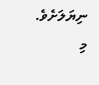ނިޔަލަށެވެ.
މި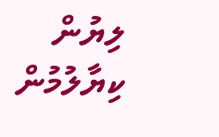ލިޔުން ކިޔާލުމުން